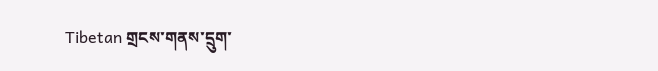Tibetan གྲངས་གནས་དྲུག་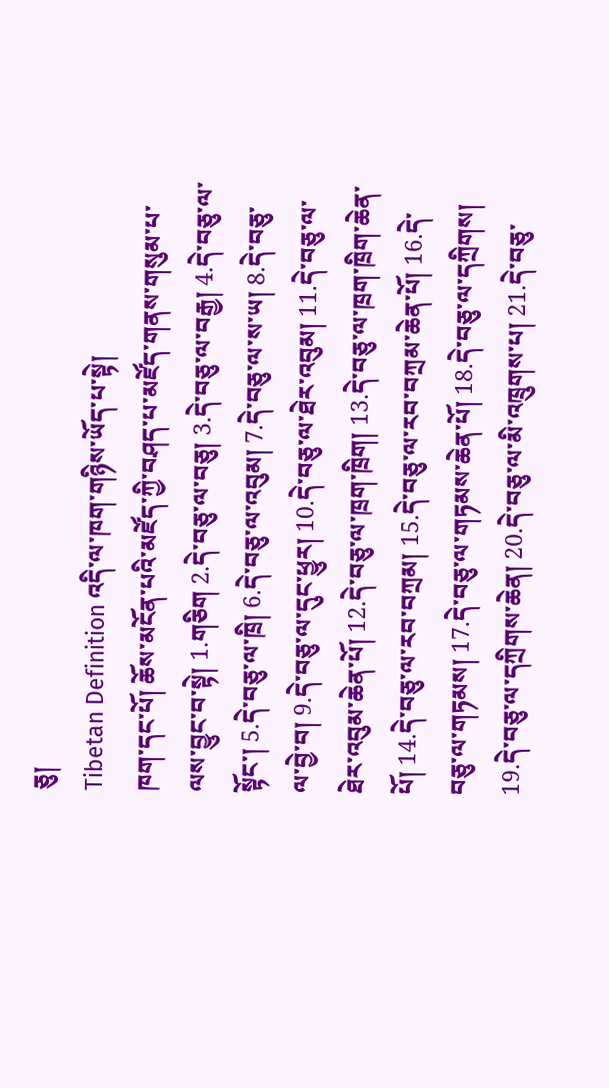ཅུ།
Tibetan Definition འདི་ལ་ཁག་གཉིས་ཡོད་པ་སྟེ།
ཁག་དང་པོ། ཆོས་མངོན་པའི་མཛོད་ཀྱི་བཤད་པ་མཛོད་གནས་གསུམ་པ་ལས་བྱུང་བ་སྟེ། 1.གཅིག 2.དེ་བཅུ་ལ་བཅུ། 3.དེ་བཅུ་ལ་བརྒྱ། 4.དེ་བཅུ་ལ་སྟོང་། 5.དེ་བཅུ་ལ་ཁྲི། 6.དེ་བཅུ་ལ་འབུམ། 7.དེ་བཅུ་ལ་ས་ཡ། 8.དེ་བཅུ་ལ་བྱེ་བ། 9.དེ་བཅུ་ལ་དུང་ཕྱུར། 10.དེ་བཅུ་ལ་ཐེར་འབུམ། 11.དེ་བཅུ་ལ་ཐེར་འབུམ་ཆེན་པོ། 12.དེ་བཅུ་ལ་ཁྲག་ཁྲིག། 13.དེ་བཅུ་ལ་ཁྲག་ཁྲིག་ཆེན་པོ། 14.དེ་བཅུ་ལ་རབ་བཀྲམ། 15.དེ་བཅུ་ལ་རབ་བཀྲམ་ཆེན་པོ། 16.དེ་བཅུ་ལ་གཏམས། 17.དེ་བཅུ་ལ་གཏམས་ཆེན་པོ། 18.དེ་བཅུ་ལ་དཀྲིགས། 19.དེ་བཅུ་ལ་དཀྲིགས་ཆེན། 20.དེ་བཅུ་ལ་མི་འཁྲུགས་པ། 21.དེ་བཅུ་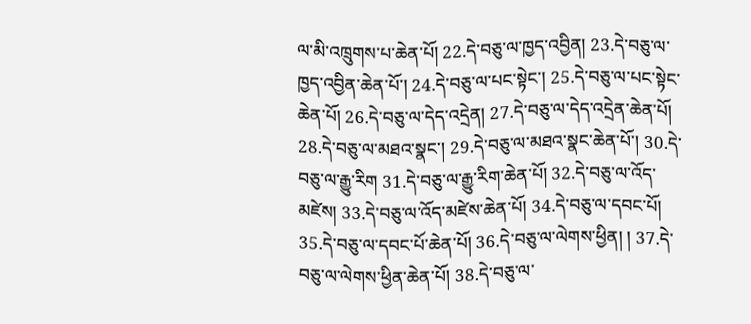ལ་མི་འཁྲུགས་པ་ཆེན་པོ། 22.དེ་བཅུ་ལ་ཁྱད་འབྱིན། 23.དེ་བཅུ་ལ་ཁྱད་འབྱིན་ཆེན་པོ་། 24.དེ་བཅུ་ལ་པང་སྟེང་། 25.དེ་བཅུ་ལ་པང་སྟེང་ཆེན་པོ། 26.དེ་བཅུ་ལ་དེད་འདྲེན། 27.དེ་བཅུ་ལ་དེད་འདྲེན་ཆེན་པོ། 28.དེ་བཅུ་ལ་མཐའ་སྣང་། 29.དེ་བཅུ་ལ་མཐའ་སྣང་ཆེན་པོ་། 30.དེ་བཅུ་ལ་རྒྱུ་རིག 31.དེ་བཅུ་ལ་རྒྱུ་རིག་ཆེན་པོ། 32.དེ་བཅུ་ལ་འོད་མཛེས། 33.དེ་བཅུ་ལ་འོད་མཛེས་ཆེན་པོ། 34.དེ་བཅུ་ལ་དབང་པོ། 35.དེ་བཅུ་ལ་དབང་པོ་ཆེན་པོ། 36.དེ་བཅུ་ལ་ལེགས་ཕྱིན། ། 37.དེ་བཅུ་ལ་ལེགས་ཕྱིན་ཆེན་པོ། 38.དེ་བཅུ་ལ་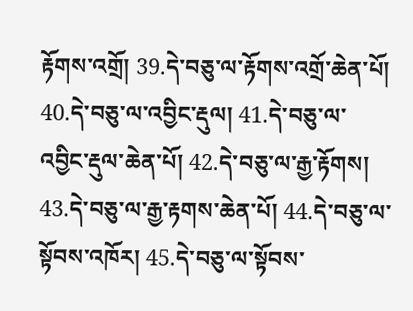རྟོགས་འགྲོ། 39.དེ་བཅུ་ལ་རྟོགས་འགྲོ་ཆེན་པོ། 40.དེ་བཅུ་ལ་འབྱིང་རྡུལ། 41.དེ་བཅུ་ལ་འབྱིང་རྡུལ་ཆེན་པོ། 42.དེ་བཅུ་ལ་རྒྱ་རྟོགས། 43.དེ་བཅུ་ལ་རྒྱ་རྟགས་ཆེན་པོ། 44.དེ་བཅུ་ལ་སྟོབས་འཁོར། 45.དེ་བཅུ་ལ་སྟོབས་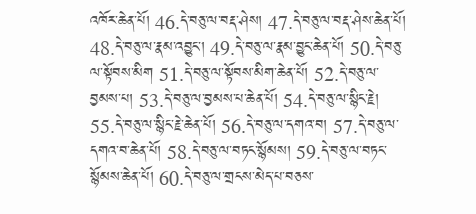འཁོར་ཆེན་པོ། 46.དེ་བཅུ་ལ་བརྡ་ཤེས། 47.དེ་བཅུ་ལ་བརྡ་ཤེས་ཆེན་པོ། 48.དེ་བཅུ་ལ་རྣམ་འབྱུང་། 49.དེ་བཅུ་ལ་རྣམ་བྱུང་ཆེན་པོ། 50.དེ་བཅུ་ལ་སྟོབས་མིག 51.དེ་བཅུ་ལ་སྟོབས་མིག་ཆེན་པོ། 52.དེ་བཅུ་ལ་བྱམས་པ། 53.དེ་བཅུ་ལ་བྱམས་པ་ཆེན་པོ། 54.དེ་བཅུ་ལ་སྙིང་རྗེ། 55.དེ་བཅུ་ལ་སྙིང་རྗེ་ཆེན་པོ། 56.དེ་བཅུ་ལ་དགའ་བ། 57.དེ་བཅུ་ལ་དགའ་བ་ཆེན་པོ། 58.དེ་བཅུ་ལ་བཏང་སྙོམས། 59.དེ་བཅུ་ལ་བཏང་སྙོམས་ཆེན་པོ། 60.དེ་བཅུ་ལ་གྲངས་མེད་པ་བཅས་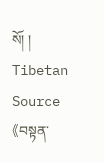སོ། །
Tibetan Source 《བསྟན་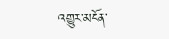འགྱུར་མངོན་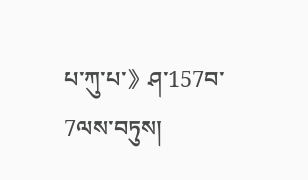པ་ཀུ་པ་》ཤ་157བ་7ལས་བཏུས།